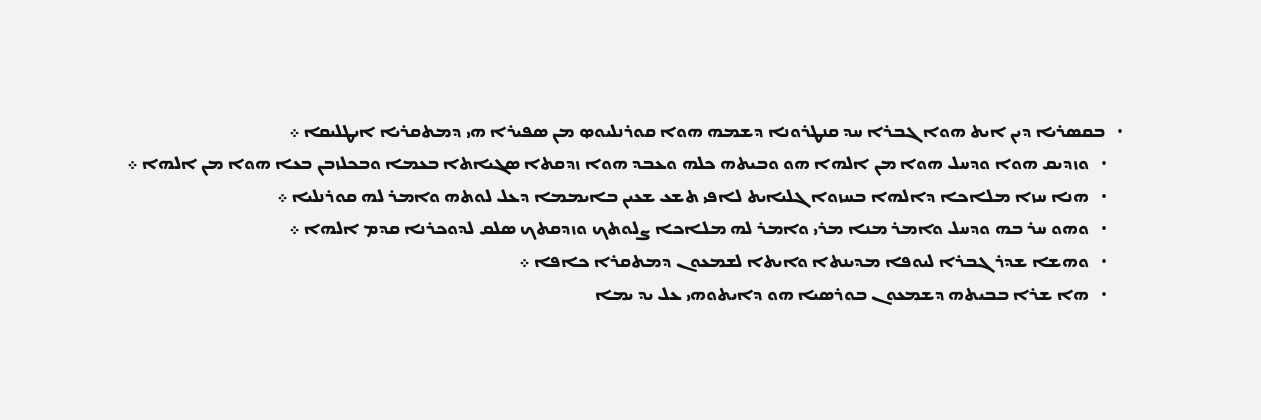•   ܒܩܤܪܝܐ ܕܝܢ ܐܝܬ ܗܘܐ ܓܒܪܐ ܚܕ ܩܢܛܪܘܢܐ ܕܫܡܗ ܗܘܐ ܩܘܪܢܠܝܘܤ ܡܢ ܤܦܝܪܐ ܗܝ ܕܡܬܩܪܝܐ ܐܝܛܠܝܩܐ ܀
    •   ܘܙܕܝܩ ܗܘܐ ܘܕܚܠ ܗܘܐ ܡܢ ܐܠܗܐ ܗܘ ܘܒܝܬܗ ܟܠܗ ܘܥܒܕ ܗܘܐ ܙܕܩܬܐ ܤܓܝܐܬܐ ܒܥܡܐ ܘܒܟܠܙܒܢ ܒܥܐ ܗܘܐ ܡܢ ܐܠܗܐ ܀
    •   ܗܢܐ ܚܙܐ ܡܠܐܟܐ ܕܐܠܗܐ ܒܚܙܘܐ ܓܠܝܐܝܬ ܠܐܦܝ ܬܫܥ ܫܥܝܢ ܒܐܝܡܡܐ ܕܥܠ ܠܘܬܗ ܘܐܡܪ ܠܗ ܩܘܪܢܠܝܐ ܀
    •   ܘܗܘ ܚܪ ܒܗ ܘܕܚܠ ܘܐܡܪ ܡܢܐ ܡܪܝ ܘܐܡܪ ܠܗ ܡܠܐܟܐ ܨܠܘܬܟ ܘܙܕܩܬܟ ܤܠܩ ܠܕܘܟܪܢܐ ܩܕܡ ܐܠܗܐ ܀
    •   ܘܗܫܐ ܫܕܪ ܓܒܪܐ ܠܝܘܦܐ ܡܕܝܢܬܐ ܘܐܝܬܐ ܠܫܡܥܘܢ ܕܡܬܩܪܐ ܟܐܦܐ ܀
    •   ܗܐ ܫܪܐ ܒܒܝܬܗ ܕܫܡܥܘܢ ܒܘܪܤܝܐ ܗܘ ܕܐܝܬܘܗܝ ܥܠ ܝܕ ܝܡܐ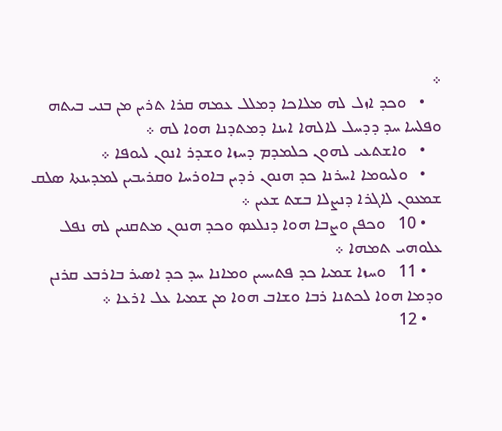܀
    •   ܘܟܕ ܐܙܠ ܠܗ ܡܠܐܟܐ ܕܡܠܠ ܥܡܗ ܩܪܐ ܬܪܝܢ ܡܢ ܒܢܝ ܒܝܬܗ ܘܦܠܚܐ ܚܕ ܕܕܚܠ ܠܐܠܗܐ ܐܝܢܐ ܕܡܬܕܢܐ ܗܘܐ ܠܗ ܀
    •   ܘܐܫܬܥܝ ܠܗܘܢ ܟܠܡܕܡ ܕܚܙܐ ܘܫܕܪ ܐܢܘܢ ܠܝܘܦܐ ܀
    •   ܘܠܝܘܡܐ ܐܚܪܢܐ ܟܕ ܗܢܘܢ ܪܕܝܢ ܒܐܘܪܚܐ ܘܩܪܝܒܝܢ ܠܡܕܝܢܬܐ ܤܠܩ ܫܡܥܘܢ ܠܐܓܪܐ ܕܢܨܠܐ ܒܫܬ ܫܥܝܢ ܀
    • 10   ܘܟܦܢ ܘܨܒܐ ܗܘܐ ܕܢܠܥܤ ܘܟܕ ܗܢܘܢ ܡܬܩܢܝܢ ܠܗ ܢܦܠ ܥܠܘܗܝ ܬܡܗܐ ܀
    • 11   ܘܚܙܐ ܫܡܝܐ ܟܕ ܦܬܝܚܝܢ ܘܡܐܢܐ ܚܕ ܟܕ ܐܤܝܪ ܒܐܪܒܥ ܩܪܢܢ ܘܕܡܐ ܗܘܐ ܠܟܬܢܐ ܪܒܐ ܘܫܐܒ ܗܘܐ ܡܢ ܫܡܝܐ ܥܠ ܐܪܥܐ ܀
    • 12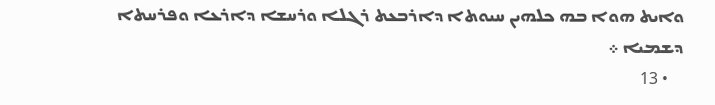ܘܐܝܬ ܗܘܐ ܒܗ ܟܠܗܝܢ ܚܝܘܬܐ ܕܐܪܒܥܬ ܪܓܠܐ ܘܪܚܫܐ ܕܐܪܥܐ ܘܦܪܚܬܐ ܕܫܡܝܐ ܀
    • 13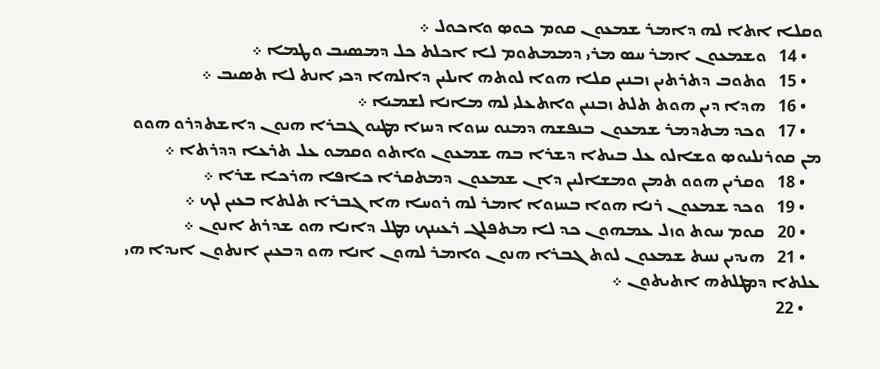ܘܩܠܐ ܐܬܐ ܠܗ ܕܐܡܪ ܫܡܥܘܢ ܩܘܡ ܟܘܤ ܘܐܟܘܠ ܀
    • 14   ܘܫܡܥܘܢ ܐܡܪ ܚܤ ܡܪܝ ܕܡܡܬܘܡ ܠܐ ܐܟܠܬ ܟܠ ܕܡܤܝܒ ܘܛܡܐ ܀
    • 15   ܘܬܘܒ ܕܬܪܬܝܢ ܙܒܢܝܢ ܩܠܐ ܗܘܐ ܠܘܬܗ ܐܝܠܝܢ ܕܐܠܗܐ ܕܟܝ ܐܢܬ ܠܐ ܬܤܝܒ ܀
    • 16   ܗܕܐ ܕܝܢ ܗܘܬ ܬܠܬ ܙܒܢܝܢ ܘܐܬܥܠܝ ܠܗ ܡܐܢܐ ܠܫܡܝܐ ܀
    • 17   ܘܟܕ ܡܬܕܡܪ ܫܡܥܘܢ ܒܢܦܫܗ ܕܡܢܘ ܚܙܘܐ ܕܚܙܐ ܡܛܝܘ ܓܒܪܐ ܗܢܘܢ ܕܐܫܬܕܪܘ ܗܘܘ ܡܢ ܩܘܪܢܠܝܘܤ ܘܫܐܠܘ ܥܠ ܒܝܬܐ ܕܫܪܐ ܒܗ ܫܡܥܘܢ ܘܐܬܘ ܘܩܡܘ ܥܠ ܬܪܥܐ ܕܕܪܬܐ ܀
    • 18   ܘܩܪܝܢ ܗܘܘ ܬܡܢ ܘܡܫܐܠܝܢ ܕܐܢ ܫܡܥܘܢ ܕܡܬܩܪܐ ܟܐܦܐ ܗܪܟܐ ܫܪܐ ܀
    • 19   ܘܟܕ ܫܡܥܘܢ ܪܢܐ ܗܘܐ ܒܚܙܘܐ ܐܡܪ ܠܗ ܪܘܚܐ ܗܐ ܓܒܪܐ ܬܠܬܐ ܒܥܝܢ ܠܟ ܀
    • 20   ܩܘܡ ܚܘܬ ܘܙܠ ܥܡܗܘܢ ܟܕ ܠܐ ܡܬܦܠܓ ܪܥܝܢܟ ܡܛܠ ܕܐܢܐ ܗܘ ܫܕܪܬ ܐܢܘܢ ܀
    • 21   ܗܝܕܝܢ ܢܚܬ ܫܡܥܘܢ ܠܘܬ ܓܒܪܐ ܗܢܘܢ ܘܐܡܪ ܠܗܘܢ ܐܢܐ ܗܘ ܕܒܥܝܢ ܐܢܬܘܢ ܐܝܕܐ ܗܝ ܥܠܬܐ ܕܡܛܠܬܗ ܐܬܝܬܘܢ ܀
    • 22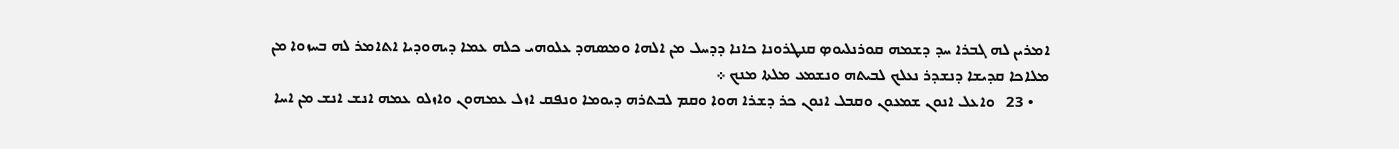ܐܡܪܝܢ ܠܗ ܓܒܪܐ ܚܕ ܕܫܡܗ ܩܘܪܢܠܝܘܤ ܩܢܛܪܘܢܐ ܟܐܢܐ ܕܕܚܠ ܡܢ ܐܠܗܐ ܘܡܤܗܕ ܥܠܘܗܝ ܟܠܗ ܥܡܐ ܕܝܗܘܕܝܐ ܐܬܐܡܪ ܠܗ ܒܚܙܘܐ ܡܢ ܡܠܐܟܐ ܩܕܝܫܐ ܕܢܫܕܪ ܢܥܠܟ ܠܒܝܬܗ ܘܢܫܡܥ ܡܠܬܐ ܡܢܟ ܀
    • 23   ܘܐܥܠ ܐܢܘܢ ܫܡܥܘܢ ܘܩܒܠ ܐܢܘܢ ܟܪ ܕܫܪܐ ܗܘܐ ܘܩܡ ܠܒܬܪܗ ܕܝܘܡܐ ܘܢܦܩ ܐܙܠ ܥܡܗܘܢ ܘܐܙܠܘ ܥܡܗ ܐܢܫ ܐܢܫ ܡܢ ܐܚܐ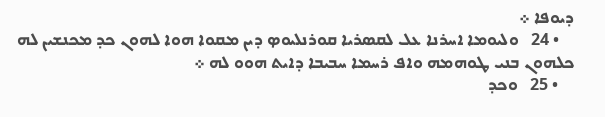ܕܝܘܦܐ ܀
    • 24   ܘܠܝܘܡܐ ܐܚܪܢܐ ܥܠ ܠܩܤܪܝܐ ܩܘܪܢܠܝܘܤ ܕܝܢ ܡܩܘܐ ܗܘܐ ܠܗܘܢ ܟܕ ܡܟܢܫܝܢ ܠܗ ܟܠܗܘܢ ܒܢܝ ܛܘܗܡܗ ܘܐܦ ܪܚܡܐ ܚܒܝܒܐ ܕܐܝܬ ܗܘܘ ܠܗ ܀
    • 25   ܘܟܕ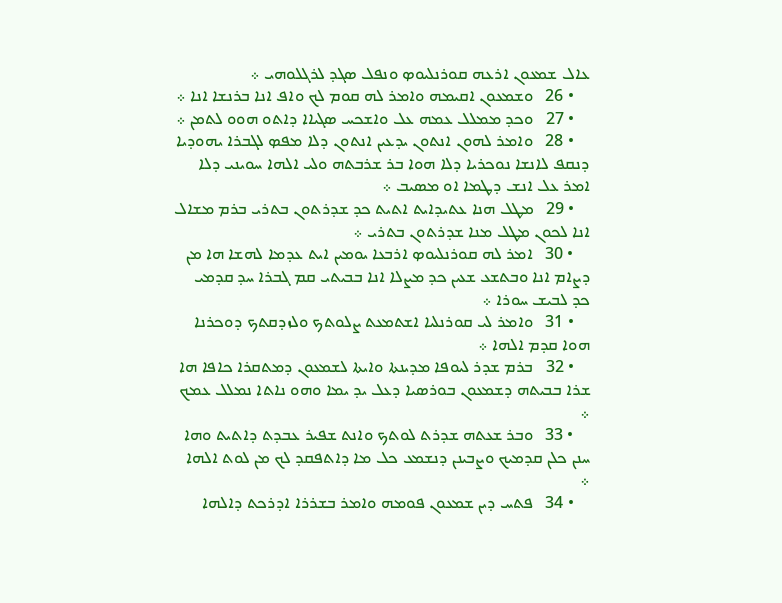ܥܐܠ ܫܡܥܘܢ ܐܪܥܗ ܩܘܪܢܠܝܘܤ ܘܢܦܠ ܤܓܕ ܠܪܓܠܘܗܝ ܀
    • 26   ܘܫܡܥܘܢ ܐܩܝܡܗ ܘܐܡܪ ܠܗ ܩܘܡ ܠܟ ܘܐܦ ܐܢܐ ܒܪܢܫܐ ܐܢܐ ܀
    • 27   ܘܟܕ ܡܡܠܠ ܥܡܗ ܥܠ ܘܐܫܟܚ ܤܓܝܐܐ ܕܐܬܘ ܗܘܘ ܠܬܡܢ ܀
    • 28   ܘܐܡܪ ܠܗܘܢ ܐܢܬܘܢ ܝܕܥܝܢ ܐܢܬܘܢ ܕܠܐ ܡܦܤ ܠܓܒܪܐ ܝܗܘܕܝܐ ܕܢܩܦ ܠܐܢܫܐ ܢܘܟܪܝܐ ܕܠܐ ܗܘܐ ܒܪ ܫܪܒܬܗ ܘܠܝ ܐܠܗܐ ܚܘܝܢܝ ܕܠܐ ܐܡܪ ܥܠ ܐܢܫ ܕܛܡܐ ܐܘ ܡܤܝܒ ܀
    • 29   ܡܛܠ ܗܢܐ ܥܬܝܕܐܝܬ ܐܬܝܬ ܟܕ ܫܕܪܬܘܢ ܒܬܪܝ ܒܪܡ ܡܫܐܠ ܐܢܐ ܠܟܘܢ ܡܛܠ ܡܢܐ ܫܕܪܬܘܢ ܒܬܪܝ ܀
    • 30   ܐܡܪ ܠܗ ܩܘܪܢܠܝܘܤ ܐܪܒܥܐ ܝܘܡܝܢ ܐܝܬ ܥܕܡܐ ܠܗܫܐ ܗܐ ܡܢ ܕܨܐܡ ܐܢܐ ܘܒܬܫܥ ܫܥܝܢ ܟܕ ܡܨܠܐ ܐܢܐ ܒܒܝܬܝ ܩܡ ܓܒܪܐ ܚܕ ܩܕܡܝ ܟܕ ܠܒܝܫ ܚܘܪܐ ܀
    • 31   ܘܐܡܪ ܠܝ ܩܘܪܢܠܝܐ ܐܫܬܡܥܬ ܨܠܘܬܟ ܘܠܙܕܩܬܟ ܕܘܟܪܢܐ ܗܘܐ ܩܕܡ ܐܠܗܐ ܀
    • 32   ܒܪܡ ܫܕܪ ܠܝܘܦܐ ܡܕܝܢܬܐ ܘܐܝܬܐ ܠܫܡܥܘܢ ܕܡܬܩܪܐ ܟܐܦܐ ܗܐ ܫܪܐ ܒܒܝܬܗ ܕܫܡܥܘܢ ܒܘܪܤܝܐ ܕܥܠ ܝܕ ܝܡܐ ܘܗܘ ܢܐܬܐ ܢܡܠܠ ܥܡܟ ܀
    • 33   ܘܒܪ ܫܥܬܗ ܫܕܪܬ ܠܘܬܟ ܘܐܢܬ ܫܦܝܪ ܥܒܕܬ ܕܐܬܝܬ ܘܗܐ ܚܢܢ ܟܠܢ ܩܕܡܝܟ ܘܨܒܝܢܢ ܕܢܫܡܥ ܟܠ ܡܐ ܕܐܬܦܩܕ ܠܟ ܡܢ ܠܘܬ ܐܠܗܐ ܀
    • 34   ܦܬܚ ܕܝܢ ܫܡܥܘܢ ܦܘܡܗ ܘܐܡܪ ܒܫܪܪܐ ܐܕܪܟܬ ܕܐܠܗܐ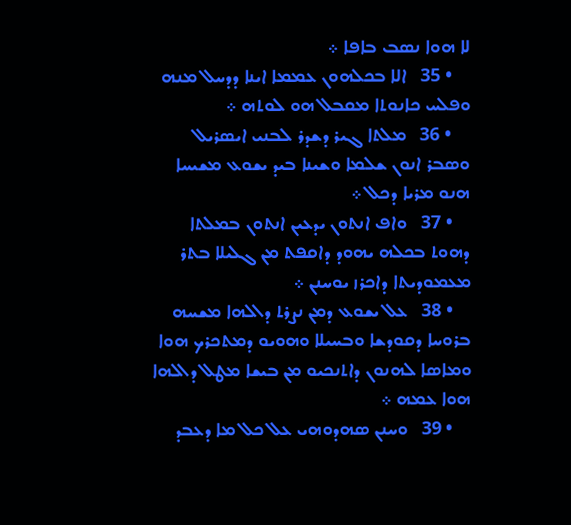ܠܐ ܗܘܐ ܢܤܒ ܒܐܦܐ ܀
    • 35   ܐܠܐ ܒܟܠܗܘܢ ܥܡܡܐ ܐܝܢܐ ܕܕܚܠ ܡܢܗ ܘܦܠܚ ܟܐܢܘܬܐ ܡܩܒܠ ܗܘ ܠܘܬܗ ܀
    • 36   ܡܠܬܐ ܓܝܪ ܕܫܕܪ ܠܒܢܝ ܐܝܤܪܝܠ ܘܤܒܪ ܐܢܘܢ ܫܠܡܐ ܘܫܝܢܐ ܒܝܕ ܝܫܘܥ ܡܫܝܚܐ ܗܢܘ ܡܪܝܐ ܕܟܠ ܀
    • 37   ܘܐܦ ܐܢܬܘܢ ܝܕܥܝܢ ܐܢܬܘܢ ܒܡܠܬܐ ܕܗܘܬ ܒܟܠܗ ܝܗܘܕ ܕܐܩܦܬ ܡܢ ܓܠܝܠܐ ܒܬܪ ܡܥܡܘܕܝܬܐ ܕܐܟܪܙ ܝܘܚܢܢ ܀
    • 38   ܥܠ ܝܫܘܥ ܕܡܢ ܢܨܪܬ ܕܐܠܗܐ ܡܫܚܗ ܒܪܘܚܐ ܕܩܘܕܫܐ ܘܒܚܝܠܐ ܘܗܘܝܘ ܕܡܬܟܪܟ ܗܘܐ ܘܡܐܤܐ ܠܗܢܘܢ ܕܐܬܢܟܝܘ ܡܢ ܒܝܫܐ ܡܛܠ ܕܐܠܗܐ ܗܘܐ ܥܡܗ ܀
    • 39   ܘܚܢܢ ܤܗܕܘܗܝ ܥܠ ܟܠ ܡܐ ܕܥܒܕ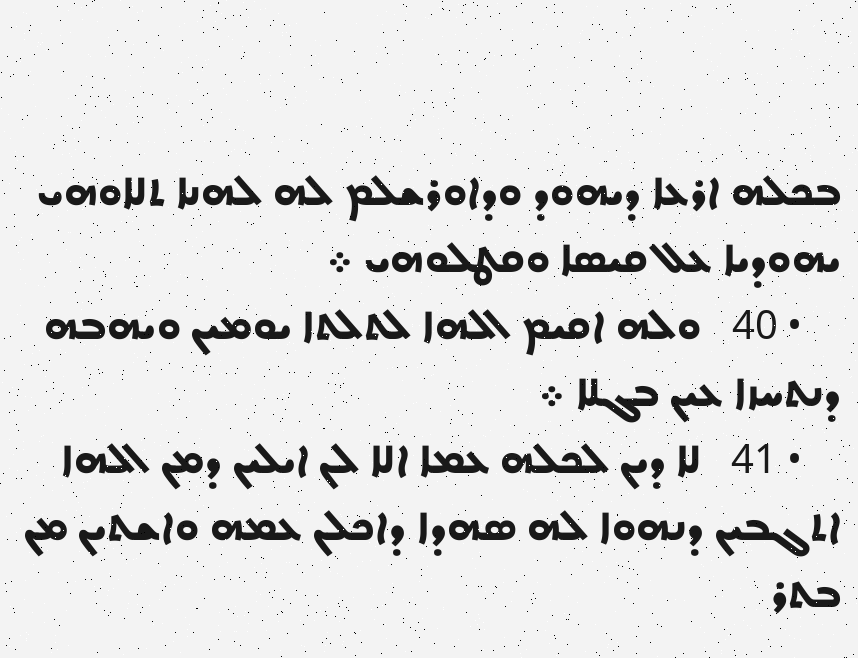ܒܟܠܗ ܐܪܥܐ ܕܝܗܘܕ ܘܕܐܘܪܫܠܡ ܠܗ ܠܗܢܐ ܬܠܐܘܗܝ ܝܗܘܕܝܐ ܥܠ ܩܝܤܐ ܘܩܛܠܘܗܝ ܀
    • 40   ܘܠܗ ܐܩܝܡ ܐܠܗܐ ܠܬܠܬܐ ܝܘܡܝܢ ܘܝܗܒܗ ܕܢܬܚܙܐ ܥܝܢ ܒܓܠܐ ܀
    • 41   ܠܐ ܕܝܢ ܠܟܠܗ ܥܡܐ ܐܠܐ ܠܢ ܐܝܠܝܢ ܕܡܢ ܐܠܗܐ ܐܬܓܒܝܢ ܕܢܗܘܐ ܠܗ ܤܗܕܐ ܕܐܟܠܢ ܥܡܗ ܘܐܫܬܝܢ ܡܢ ܒܬܪ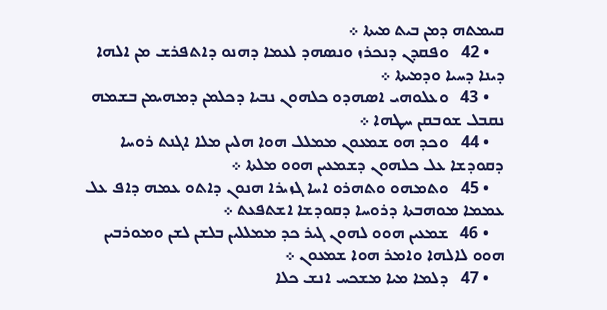ܩܝܡܬܗ ܕܡܢ ܒܝܬ ܡܝܬܐ ܀
    • 42   ܘܦܩܕܢ ܕܢܟܪܙ ܘܢܤܗܕ ܠܥܡܐ ܕܗܢܘ ܕܐܬܦܪܫ ܡܢ ܐܠܗܐ ܕܝܢܐ ܕܚܝܐ ܘܕܡܝܬܐ ܀
    • 43   ܘܥܠܘܗܝ ܐܤܗܕܘ ܟܠܗܘܢ ܢܒܝܐ ܕܟܠܡܢ ܕܡܗܝܡܢ ܒܫܡܗ ܢܩܒܠ ܫܘܒܩܢ ܚܛܗܐ ܀
    • 44   ܘܟܕ ܗܘ ܫܡܥܘܢ ܡܡܠܠ ܗܘܐ ܗܠܝܢ ܡܠܐ ܐܓܢܬ ܪܘܚܐ ܕܩܘܕܫܐ ܥܠ ܟܠܗܘܢ ܕܫܡܥܝܢ ܗܘܘ ܡܠܬܐ ܀
    • 45   ܘܬܡܗܘ ܘܬܗܪܘ ܐܚܐ ܓܙܝܪܐ ܗܢܘܢ ܕܐܬܘ ܥܡܗ ܕܐܦ ܥܠ ܥܡܡܐ ܡܘܗܒܬܐ ܕܪܘܚܐ ܕܩܘܕܫܐ ܐܫܬܦܥܬ ܀
    • 46   ܫܡܥܝܢ ܗܘܘ ܠܗܘܢ ܓܝܪ ܟܕ ܡܡܠܠܝܢ ܒܠܫܢ ܠܫܢ ܘܡܘܪܒܝܢ ܗܘܘ ܠܐܠܗܐ ܘܐܡܪ ܗܘܐ ܫܡܥܘܢ ܀
    • 47   ܕܠܡܐ ܡܝܐ ܡܫܟܚ ܐܢܫ ܟܠܐ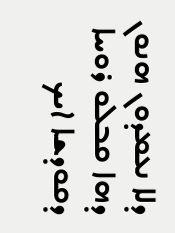ܕܠܐ ܢܥܡܕܘܢ ܗܢܘܢ ܕܗܐ ܩܒܠܘ ܪܘܚܐ ܕܩܘܕܫܐ ܐܝܟ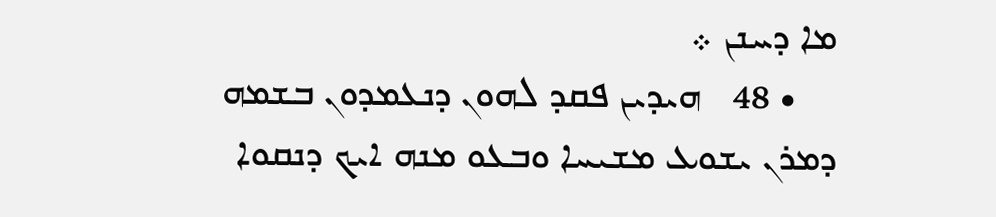ܡܐ ܕܚܢܢ ܀
    • 48   ܗܝܕܝܢ ܦܩܕ ܠܗܘܢ ܕܢܥܡܕܘܢ ܒܫܡܗ ܕܡܪܢ ܝܫܘܥ ܡܫܝܚܐ ܘܒܥܘ ܡܢܗ ܐܝܟ ܕܢܩܘܐ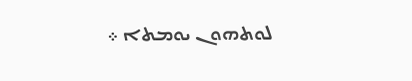ܠܘܬܗܘܢ ܝܘܡܬܐ ܀